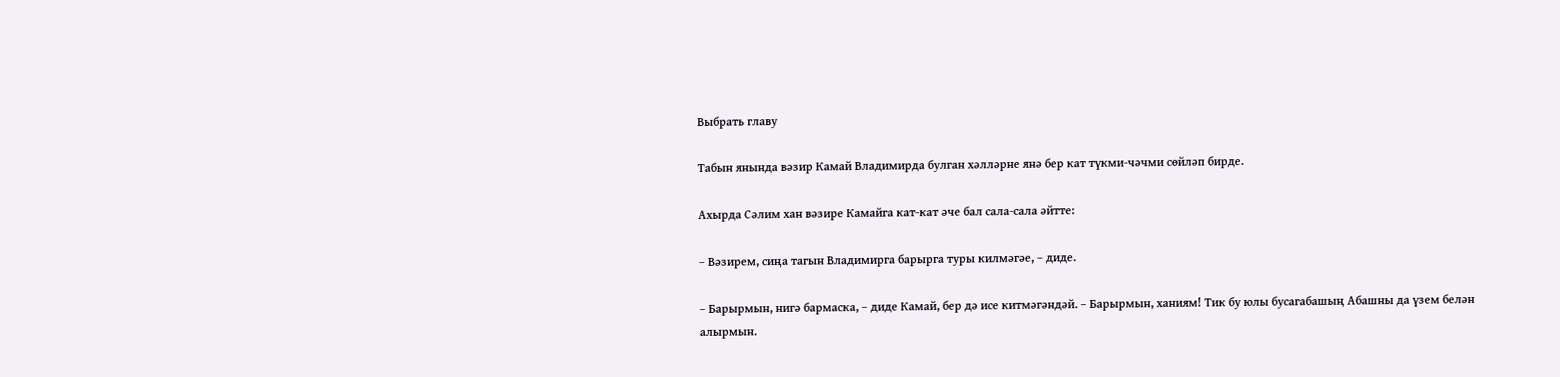Выбрать главу

Табын янында вәзир Камай Владимирда булган хәлләрне янә бер кат түкми-чәчми сөйләп бирде.

Ахырда Сәлим хан вәзире Камайга кат-кат әче бал сала-сала әйтте:

– Вәзирем, сиңа тагын Владимирга барырга туры килмәгәе, – диде.

– Барырмын, нигә бармаска, – диде Камай, бер дә исе китмәгәндәй. – Барырмын, ханиям! Тик бу юлы бусагабашың Абашны да үзем белән алырмын.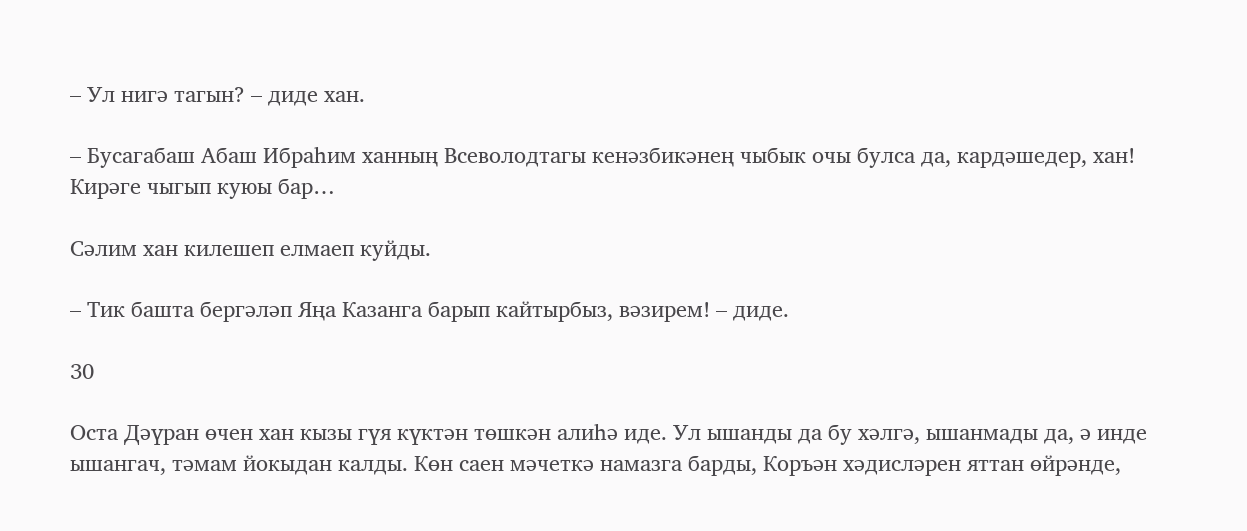– Ул нигә тагын? – диде хан.

– Бусагабаш Абаш Ибраһим ханның Всеволодтагы кенәзбикәнең чыбык очы булса да, кардәшедер, хан! Кирәге чыгып куюы бар…

Сәлим хан килешеп елмаеп куйды.

– Тик башта бергәләп Яңа Казанга барып кайтырбыз, вәзирем! – диде.

30

Оста Дәүран өчен хан кызы гүя күктән төшкән алиһә иде. Ул ышанды да бу хәлгә, ышанмады да, ә инде ышангач, тәмам йокыдан калды. Көн саен мәчеткә намазга барды, Коръән хәдисләрен яттан өйрәнде,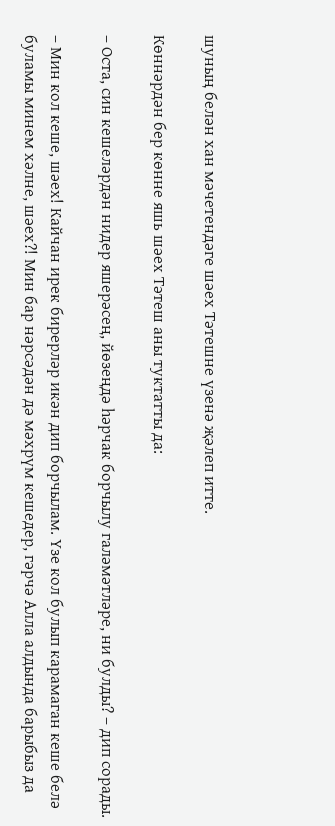шуның белән хан мәчетендәге шәех Тәтешне үзенә җәлеп итте.

Көннәрдән бер көнне яшь шәех Тәтеш аны туктатты да:

– Оста, син кешеләрдән нидер яшерәсең, йөзеңдә һәрчак борчылу галәмәтләре, ни булды? – дип сорады.

– Мин кол кеше, шәех! Кайчан ирек бирерләр икән дип борчылам. Үзе кол булып карамаган кеше белә буламы минем хәлне, шәех?! Мин бар нәрсәдән дә мәхрүм кешедер, гәрчә Алла алдында барыбыз да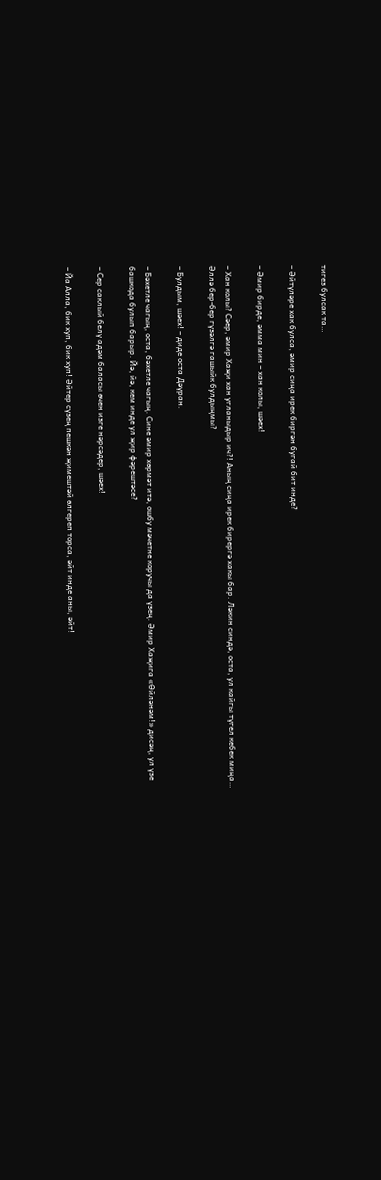тигез булсак та…

– Әйтүләре хак булса, әмир сиңа ирек биргән бугай бит инде?

– Әмир бирде, әмма мин – хан колы, шәех!

– Хан колы? Сәер, әмир Хаҗи хан угланыдыр ич?! Аның сиңа ирек бирергә хакы бар. Ләкин синдә, оста, ул кайгы түгел кебек миңа… Әллә бер-бер гүзәлгә гашыйк булдыңмы?

– Булдым, шәех! – диде оста Дәүран.

– Бәхетле чагың, оста, бәхетле чагың. Сине әмир хөрмәт итә, ошбу мәчетне коручы да үзең. Әмир Хаҗига «Өйләнәм!» дисәң, ул үзе башкода булып барыр. Йә, йә, кем инде ул җир фәрештәсе?

– Сер саклый белү адәм баласы өчен изге нәрсәдер, шәех!

– Йа Алла, бик хуп, бик хуп! Әйтер сүзең пешкән җимештәй өлгереп торса, әйт инде аны, әйт!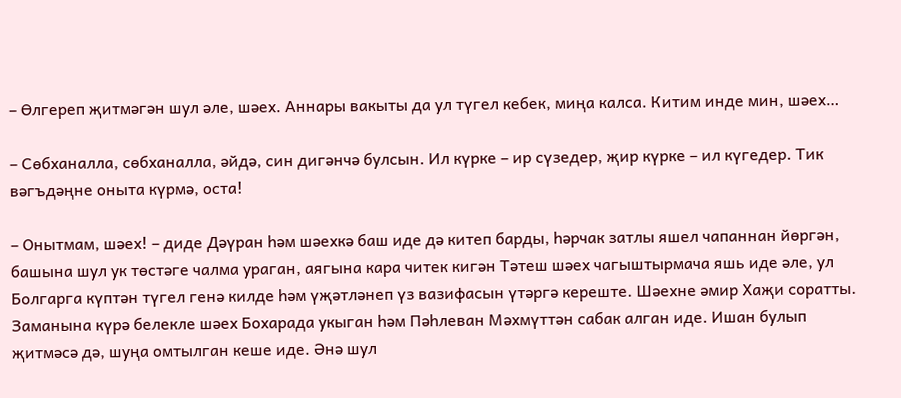– Өлгереп җитмәгән шул әле, шәех. Аннары вакыты да ул түгел кебек, миңа калса. Китим инде мин, шәех…

– Сөбханалла, сөбханалла, әйдә, син дигәнчә булсын. Ил күрке – ир сүзедер, җир күрке – ил күгедер. Тик вәгъдәңне оныта күрмә, оста!

– Онытмам, шәех! – диде Дәүран һәм шәехкә баш иде дә китеп барды, һәрчак затлы яшел чапаннан йөргән, башына шул ук төстәге чалма ураган, аягына кара читек кигән Тәтеш шәех чагыштырмача яшь иде әле, ул Болгарга күптән түгел генә килде һәм үҗәтләнеп үз вазифасын үтәргә кереште. Шәехне әмир Хаҗи соратты. Заманына күрә белекле шәех Бохарада укыган һәм Пәһлеван Мәхмүттән сабак алган иде. Ишан булып җитмәсә дә, шуңа омтылган кеше иде. Әнә шул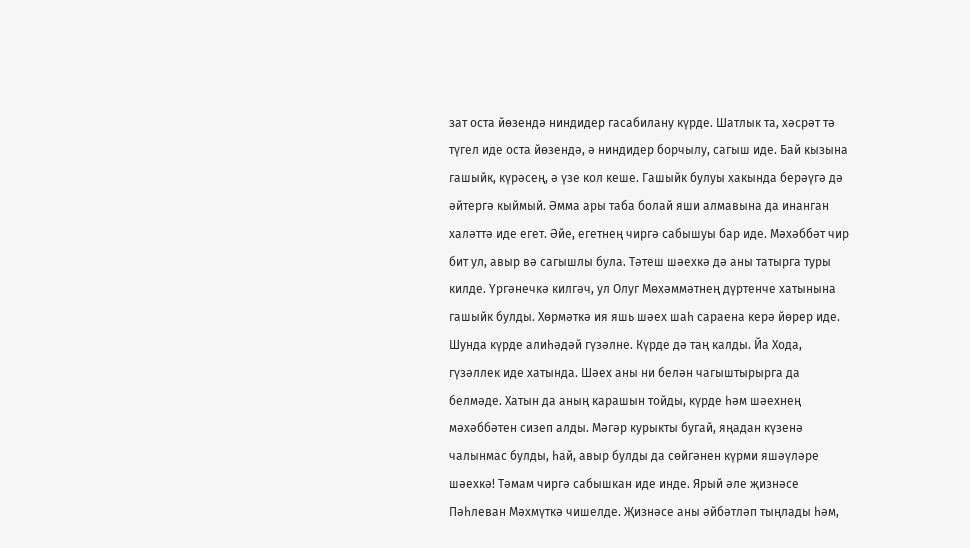зат оста йөзендә ниндидер гасабилану күрде. Шатлык та, хәсрәт тә түгел иде оста йөзендә, ә ниндидер борчылу, сагыш иде. Бай кызына гашыйк, күрәсең, ә үзе кол кеше. Гашыйк булуы хакында берәүгә дә әйтергә кыймый. Әмма ары таба болай яши алмавына да инанган халәттә иде егет. Әйе, егетнең чиргә сабышуы бар иде. Мәхәббәт чир бит ул, авыр вә сагышлы була. Тәтеш шәехкә дә аны татырга туры килде. Үргәнечкә килгәч, ул Олуг Мөхәммәтнең дүртенче хатынына гашыйк булды. Хөрмәткә ия яшь шәех шаһ сараена керә йөрер иде. Шунда күрде алиһәдәй гүзәлне. Күрде дә таң калды. Йа Хода, гүзәллек иде хатында. Шәех аны ни белән чагыштырырга да белмәде. Хатын да аның карашын тойды, күрде һәм шәехнең мәхәббәтен сизеп алды. Мәгәр курыкты бугай, яңадан күзенә чалынмас булды, һай, авыр булды да сөйгәнен күрми яшәүләре шәехкә! Тәмам чиргә сабышкан иде инде. Ярый әле җизнәсе Пәһлеван Мәхмүткә чишелде. Җизнәсе аны әйбәтләп тыңлады һәм,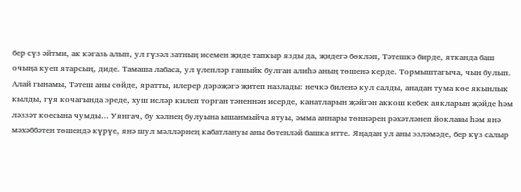бер сүз әйтми, ак кәгазь алып, ул гүзәл затның исемен җиде тапкыр язды да, җидегә бөкләп, Тәтешкә бирде, ятканда баш очыңа куеп ятарсың, диде. Тамаша лабаса, ул үлепләр гашыйк булган алиһә аның төшенә керде. Тормыштагыча, чын булып. Алай гынамы, Тәтеш аны сөйде, яратты, илерер дәрәҗәгә җитеп назлады: нечкә биленә кул салды, анадан тума көе якынлык кылды, гүя кочагында эреде, хуш исләр килеп торган тәненнән исерде, канатларын җәйгән аккош кебек аякларын җәйде һәм ләззәт коесына чумды… Уянгач, бу хәлнең булуына ышанмыйча ятуы, әмма аннары төннәрен рәхәтләнеп йоклавы һәм янә мәхәббәтен төшендә күрүе, янә шул мәлләрнең кабатлануы аны бөтенләй башка итте. Яңадан ул аны эзләмәде, бер күз салыр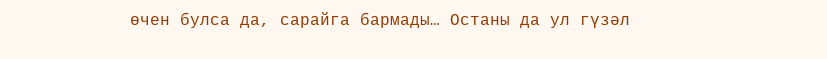өчен булса да, сарайга бармады… Останы да ул гүзәл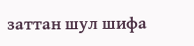заттан шул шифа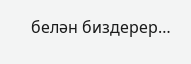белән биздерер…